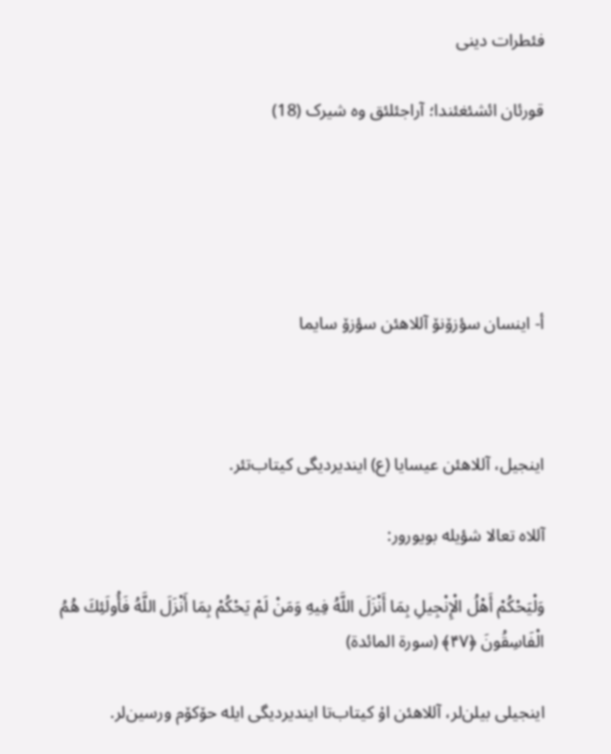فئطرات دینی

قورئان ائشئغئندا؛ آراجئلئق وە شیرک (18)





أ- اینسان سؤزۆنۆ آللاهئن سؤزۆ سایما



اینجیل، آللاهئن عیسایا (ع) ایندیردیگی کیتاب‌تئر.

آللاە تعالا شؤیلە بویورور:

وَلْيَحْكُمْ أَهْلُ الْإِنْجِيلِ بِمَا أَنْزَلَ اللَّهُ فِيهِ وَمَنْ لَمْ يَحْكُمْ بِمَا أَنْزَلَ اللَّهُ فَأُولَئِكَ هُمُ الْفَاسِقُونَ ﴿۴۷﴾ (سورة المائدة)

اینجیلی بیلن‌لر، آللاهئن اۇ کیتاب‌تا ایندیردیگی ایلە حۆکۆم ورسین‌لر.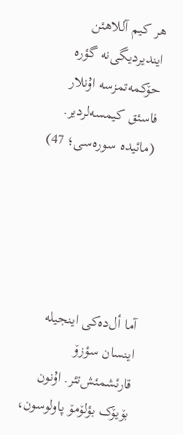هر کیم آللاهئن ایندیردیگی‌نە گؤرە حۆکمەتمزسە اۇنلار فاسئق کیمسەلردیر. (مائیدە سورەسی؛ 47)





آما أل‌دەکی اینجیلە اینسان سؤزۆ قارئشمئش‌تئر. اۇنون بۆیۆک بؤلۆمۆ پاولوسون،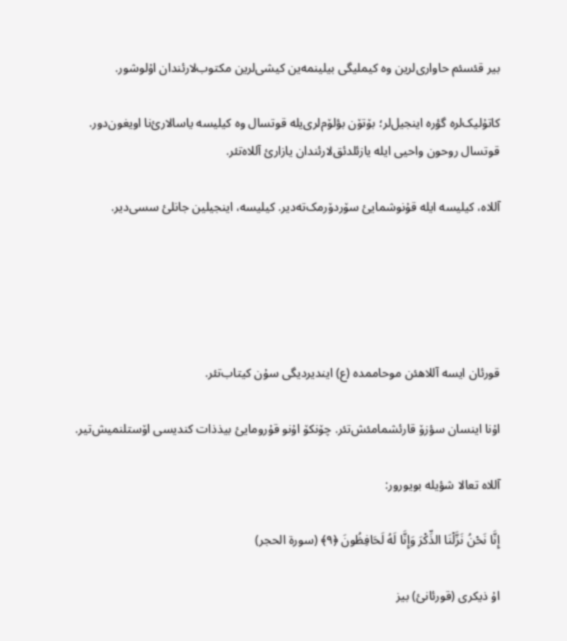بیر قئسئم حاواری‌لرین وە کیملیگی بیلینمەین کیشی‌لرین مکتوب‌لارئندان اۇلوشور.

کاتۇلیک‌لرە گؤرە اینجیل‌لر؛ بۆتۆن بؤلۆم‌لری‌یلە قوتسال وە کیلیسە یاسالارئ‌نا اویغون‌دور. قوتسال روحون واحیی ایلە یازئلدئق‌لارئندان یازارئ آللاەتئر.

آللاە، کیلیسە ایلە قۇنوشمایئ سۆردۆرمک‌تەدیر. کیلیسە، اینجیلین جانلئ سسی‌دیر.





قورئان ایسە آللاهئن موحاممدە (ع) ایندیردیگی سۇن کیتاب‌تئر.

اۇنا اینسان سؤزۆ قارئشمامئش‌تئر. چۆنکۆ اۇنو قۇرومایئ بیذذات کندیسی اۆستلنمیش‌تیر.

آللاە تعالا شؤیلە بویورور:

إِنَّا نَحْنُ نَزَّلْنَا الذِّكْرَ وَإِنَّا لَهُ لَحَافِظُونَ ﴿۹﴾ (سورة الحجر)

اۇ ذیکری (قورئانئ) بیز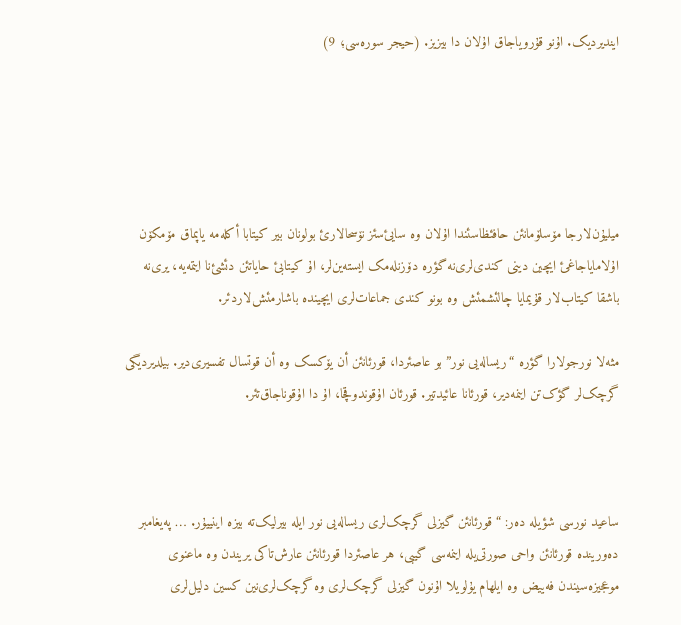ایندیردیک. اۇنو قۇرویاجاق اۇلان دا بیزیز. (حیجر سورەسی؛ 9)





میلیۇن‌لارجا مۆسلۆمانئن حافئظاسئندا اۇلان وە سایئ‌سئز نۆسحالارئ بولونان بیر کیتابا أکلەمە یاپماق مۆمکۆن اۇلامایاجاغئ ایچین دینی کندی‌لری‌نە گؤرە دۆزنلەمک ایستەین‌لر، اۇ کیتابئ حایاتئن دئشئ‌نا ایتمەیە، یری‌نە باشقا کیتاب‌لار قۇیمایا چالئشمئش وە بونو کندی جماعات‌لری ایچیندە باشارمئش‌لاردئر.

مثەلا نورجولارا گؤرە “ریسالەیی نور” بو عاصئردا، قورئانئن أن یۆکسک وە أن قوتسال تفسیری‌دیر. بیلدیردیگی گرچک‌لر گؤک‌تن اینمەدیر، قورئانا عائیدتیر. قورئان اۇقوندوقچا، اۇ دا اۇقوناجاق‌تئر.



ساعید نورسی شؤیلە دەر: “قورئانئن گیزلی گرچک‌لری ریسالەیی نور ایلە بیرلیک‌تە بیزە اینییۇر. … پەیغامبر دەوریندە قورئانئن واحی صورتی‌یلە اینمەسی گیبی، هر عاصئردا قورئانئن عارش‌تاکی یریندن وە ماعنوی موعجیزەسیندن فەییض وە ایلهام یۇلویلا اۇنون گیزلی گرچک‌لری وە گرچک‌لری‌نین کسین دلیل‌لری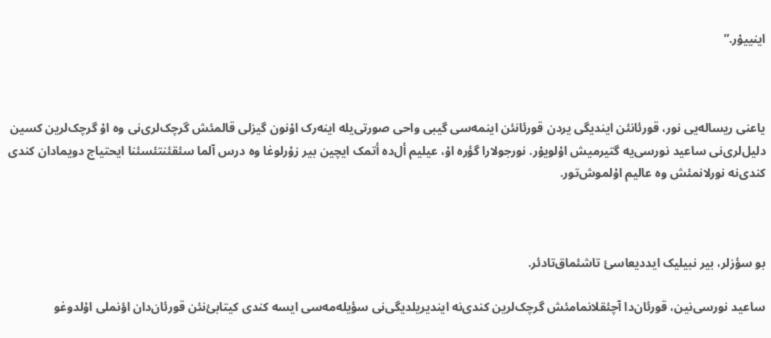اینییۇر.”



یاعنی ریسالەیی نور، قورئانئن ایندیگی یردن قورئانئن اینمەسی گیبی واحی صورتی‌یلە اینەرک اۇنون گیزلی قالمئش گرچک‌لری‌نی وە اۇ گرچک‌لرین کسین دلیل‌لری‌نی ساعید نورسی‌یە گتیرمیش اۇلویۇر. نورجولارا گؤرە اۇ، عیلیم أل‌دە أتمک ایچین بیر زۇرلوغا وە درس آلما سئقئنتئسئنا ایحتیاج دویمادان کندی کندی‌نە نورلانمئش وە عالیم اۇلموش‌تور.



بو سؤزلر، بیر نبیلیک ایددیعاسئ تاشئماق‌تادئر.

ساعید نورسی‌نین، قورئان‌دا آچئقلانمامئش گرچک‌لرین کندی‌نە ایندیریلدیگی‌نی سؤیلەمەسی ایسە کندی کیتابئ‌نئن قورئان‌دان اؤنملی اۇلدوغو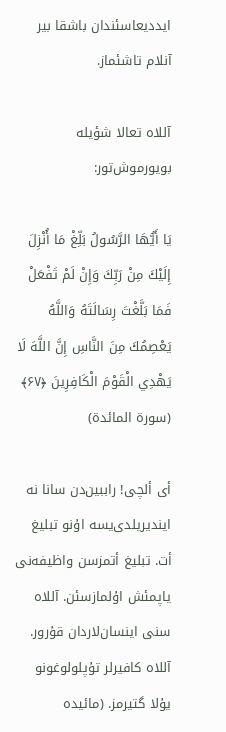ایددیعاسئندان باشقا بیر آنلام تاشئماز.

آللاە تعالا شؤیلە بویورموش‌تور:

يَا أَيُّهَا الرَّسُولُ بَلِّغْ مَا أُنْزِلَ إِلَيْكَ مِنْ رَبِّكَ وَإِنْ لَمْ تَفْعَلْ فَمَا بَلَّغْتَ رِسَالَتَهُ وَاللَّهُ يَعْصِمُكَ مِنَ النَّاسِ إِنَّ اللَّهَ لَا يَهْدِي الْقَوْمَ الْكَافِرِينَ ﴿۶۷﴾ (سورة المائدة)

أی ألچی! راببین‌دن سانا نە ایندیریلدی‌یسە اۇنو تبلیغ أت. تبلیغ أتمزسن واظیفەنی یاپمئش اۇلمازسئن. آللاە سنی اینسان‌لاردان قۇرور. آللاە کافیرلر تۇپلولوغونو یۇلا گتیرمز. (مائیدە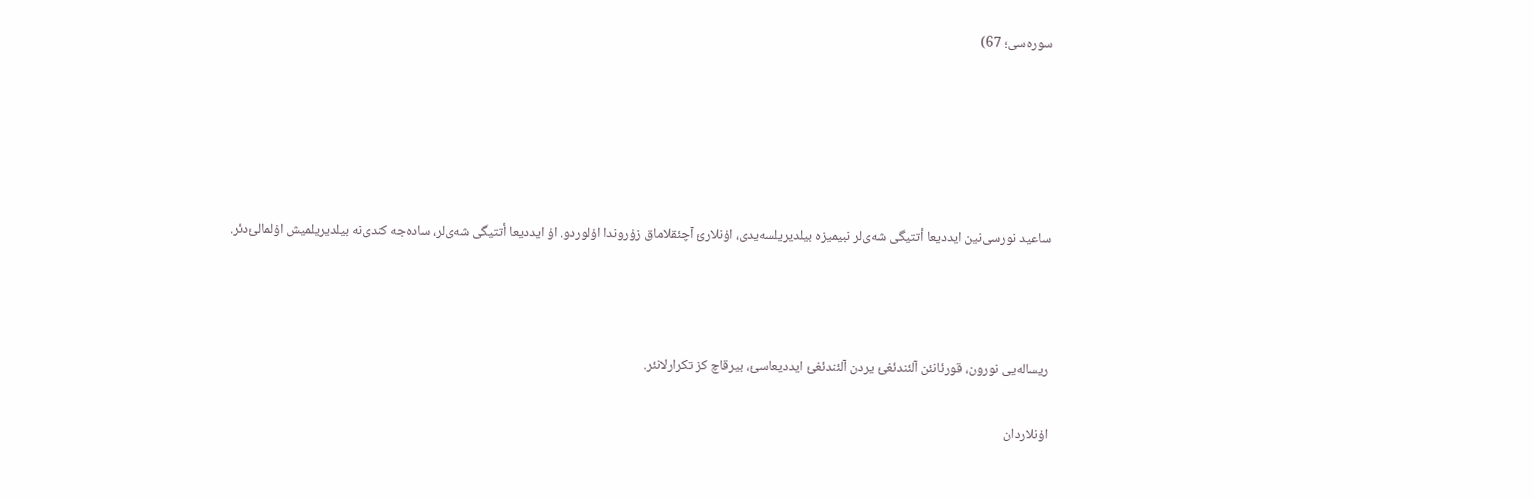سورەسی؛ 67)





ساعید نورسی‌نین ایددیعا أتتیگی شەی‌لر نبیمیزە بیلدیریلسەیدی، اۇنلارئ آچئقلاماق زۇروندا اۇلوردو. اۇ ایددیعا أتتیگی شەی‌لر، سادەجە کندی‌نە بیلدیریلمیش اۇلمالئ‌دئر.



ریسالەیی نورون، قورئانئن آلئندئغئ یردن آلئندئغئ ایددیعاسئ، بیرقاچ کز تکرارلانئر.

اۇنلاردان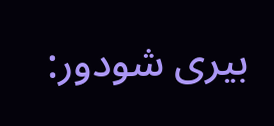بیری شودور: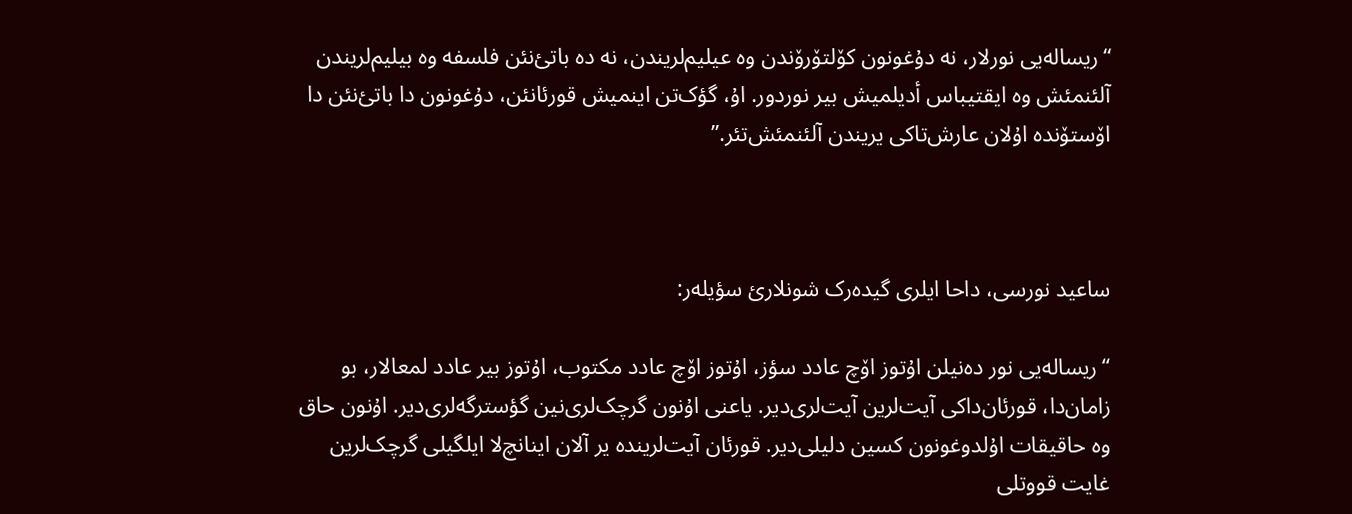“ریسالەیی نورلار، نە دۇغونون کۆلتۆرۆندن وە عیلیم‌لریندن، نە دە باتئ‌نئن فلسفە وە بیلیم‌لریندن آلئنمئش وە ایقتیباس أدیلمیش بیر نوردور. اۇ، گؤک‌تن اینمیش قورئانئن، دۇغونون دا باتئ‌نئن دا اۆستۆندە اۇلان عارش‌تاکی یریندن آلئنمئش‌تئر.”



ساعید نورسی، داحا ایلری گیدەرک شونلارئ سؤیلەر:

“ریسالەیی نور دەنیلن اۇتوز اۆچ عادد سؤز، اۇتوز اۆچ عادد مکتوب، اۇتوز بیر عادد لمعالار، بو زامان‌دا، قورئان‌داکی آیت‌لرین آیت‌لری‌دیر. یاعنی اۇنون گرچک‌لری‌نین گؤسترگەلری‌دیر. اۇنون حاق وە حاقیقات اۇلدوغونون کسین دلیلی‌دیر. قورئان آیت‌لریندە یر آلان اینانچ‌لا ایلگیلی گرچک‌لرین غایت قووتلی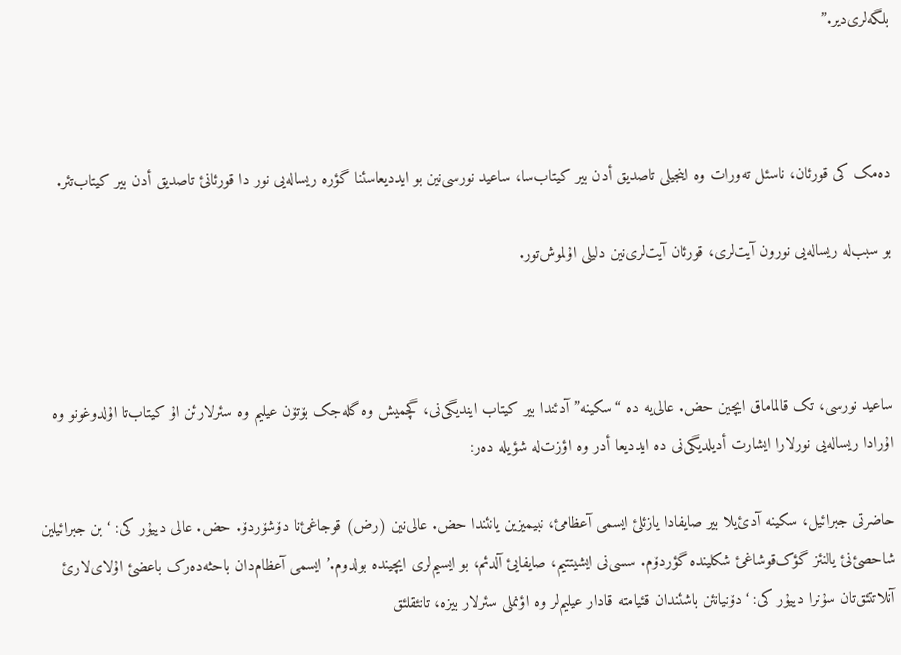بلگەلری‌دیر.”



دەمک کی قورئان، ناسئل تەورات وە اینجیلی تاصدیق أدن بیر کیتاب‌سا، ساعید نورسی‌نین بو ایددیعاسئنا گؤرە ریسالەیی نور دا قورئانئ تاصدیق أدن بیر کیتاب‌تئر.

بو سبب‌لە ریسالەیی نورون آیت‌لری، قورئان آیت‌لری‌نین دلیلی اۇلموش‌تور.



ساعید نورسی، تک قالماماق ایچین حض. عالی‌یە دە “سکینە” آدئندا بیر کیتاب ایندیگی‌نی، گچمیش وە گلەجک بۆتۆن عیلیم وە سئرلارئن اۇ کیتاب‌تا اۇلدوغونو وە اۇرادا ریسالەیی نورلارا ایشارت أدیلدیگی‌نی دە ایددیعا أدر وە اؤزت‌لە شؤیلە دەر:

حاضرتی جبرائیل، سکینە آدئ‌یلا بیر صایفادا یازئلئ ایسمی آعظامئ، نبیمیزین یانئندا حض. عالی‌نین (رض) قوجاغئ‌نا دۆشۆردۆ. حض. عالی دییۇر کی: ‘بن جبرائیلین شاحصئ‌نئ یالنئز گؤک‌قوشاغئ شکلیندە گؤردۆم. سسی‌نی ایشیتتیم، صایفایئ آلدئم، بو ایسیم‌لری ایچیندە بولدوم.’ ایسمی آعظام‌دان باحثەدەرک باعضئ اۇلای‌لارئ آنلاتتئق‌تان سۇنرا دییۇر کی: ‘دۆنیانئن باشئندان قئیامتە قادار عیلیم‌لر وە اؤنملی سئرلار بیزە، تانئقلئق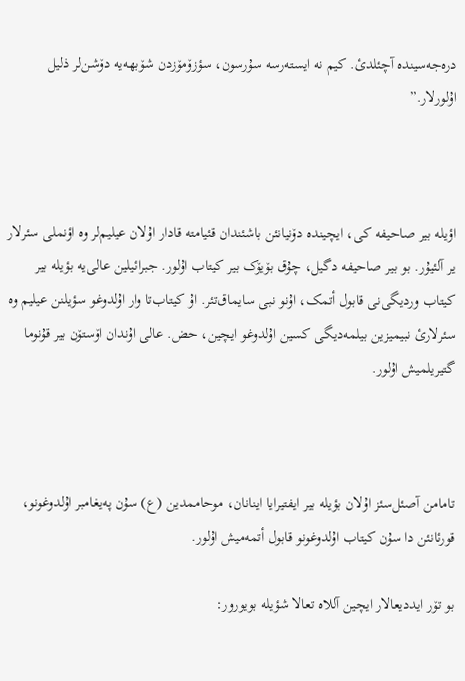درەجەسیندە آچئلدئ. کیم نە ایستەرسە سۇرسون، سؤزۆمۆزدن شۆبهەیە دۆشن‌لر ذلیل اۇلورلار.”



اؤیلە بیر صاحیفە کی، ایچیندە دۆنیانئن باشئندان قئیامتە قادار اۇلان عیلیم‌لر وە اؤنملی سئرلار یر آلئیۇر. بو بیر صاحیفە دگیل، چۇق بۆیۆک بیر کیتاب اۇلور. جبرائیلین عالی‌یە بؤیلە بیر کیتاب وردیگی‌نی قابول أتمک، اۇنو نبی سایماق‌تئر. اۇ کیتاب‌تا وار اۇلدوغو سؤیلنن عیلیم وە سئرلارئ نبیمیزین بیلمەدیگی کسین اۇلدوغو ایچین، حض. عالی اۇندان اۆستۆن بیر قۇنوما گتیریلمیش اۇلور.



تامامن آصئل‌سئز اۇلان بؤیلە بیر ایفتیرایا اینانان، موحاممدین (ع) سۇن پەیغامبر اۇلدوغونو، قورئانئن دا سۇن کیتاب اۇلدوغونو قابول أتمەمیش اۇلور.

بو تۆر ایددیعالار ایچین آللاە تعالا شؤیلە بویورور: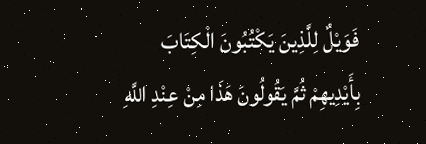فَوَيْلٌ لِلَّذِينَ يَكْتُبُونَ الْكِتَابَ بِأَيْدِيهِمْ ثُمَّ يَقُولُونَ هَذَا مِنْ عِنْدِ اللَّهِ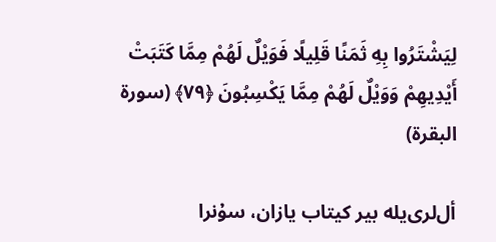لِيَشْتَرُوا بِهِ ثَمَنًا قَلِيلًا فَوَيْلٌ لَهُمْ مِمَّا كَتَبَتْ أَيْدِيهِمْ وَوَيْلٌ لَهُمْ مِمَّا يَكْسِبُونَ ﴿۷۹﴾ (سورة البقرة)

أل‌لری‌یلە بیر کیتاب یازان، سۇنرا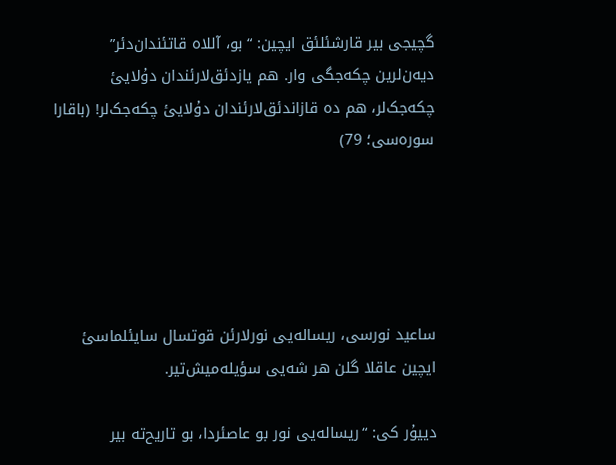گچیجی بیر قارشئلئق ایچین: “بو، آللاە قاتئندان‌دئر” دیەن‌لرین چکەجگی وار. هم یازدئق‌لارئندان دۇلایئ چکەجک‌لر، هم دە قازاندئق‌لارئندان دۇلایئ چکەجک‌لر! (باقارا سورەسی؛ 79)





ساعید نورسی، ریسالەیی نورلارئن قوتسال سایئلماسئ ایچین عاقلا گلن هر شەیی سؤیلەمیش‌تیر.

دییۇر کی: “ریسالەیی نور بو عاصئردا، بو تاریح‌تە بیر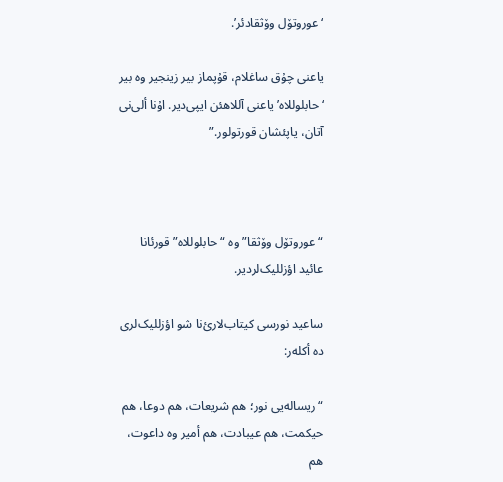‘عوروتۆل وۆثقادئر’.

یاعنی چۇق ساغلام، قۇپماز بیر زینجیر وە بیر ‘حابلوللاە’ یاعنی آللاهئن ایپی‌دیر. اۇنا ألی‌نی آتان، یاپئشان قورتولور.”



“عوروتۆل وۆثقا” وە “حابلوللاە” قورئانا عائید اؤزللیک‌لردیر.

ساعید نورسی کیتاب‌لارئ‌نا شو اؤزللیک‌لری دە أکلەر:

“ریسالەیی نور؛ هم شریعات، هم دوعا، هم حیکمت، هم عیبادت، هم أمیر وە داعوت، هم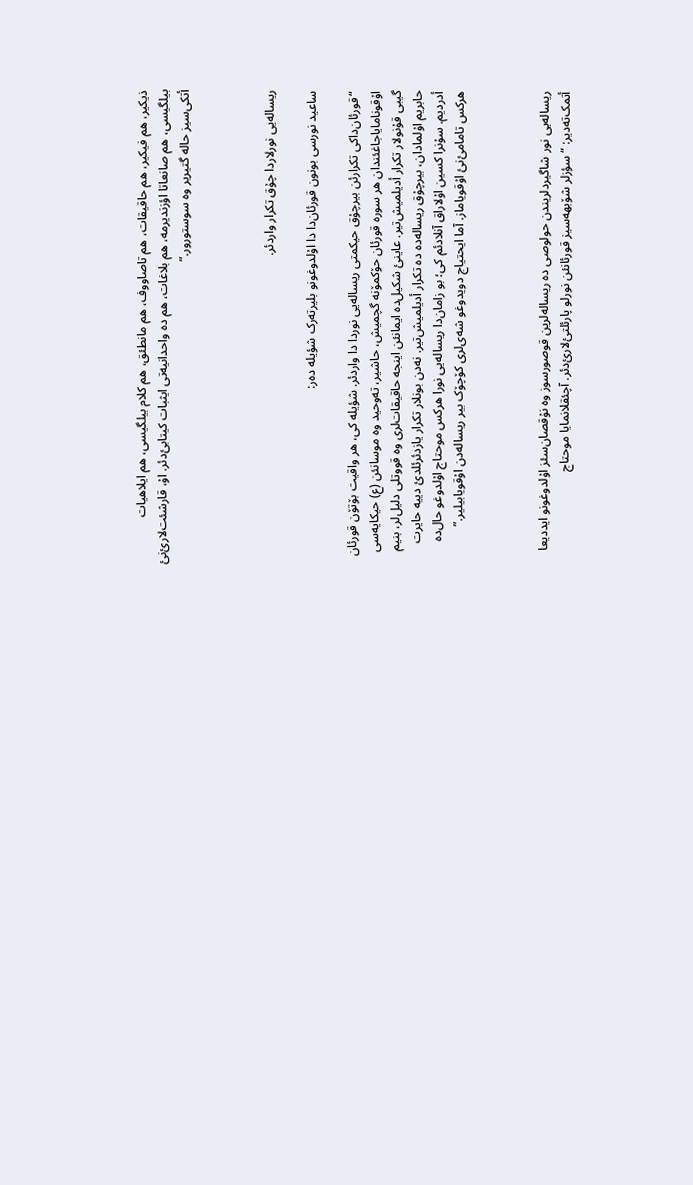ذیکیر، هم فیکیر، هم حاقیقات، هم تاصاووف، هم مانطئق، هم کلام بیلگیسی، هم ایلاهیات بیلگیسی، هم صانعاتا اؤزندیرمە، هم بلاغات، هم دە واحدانیەتی ایثبات کیتابئ‌دئر. اۇ، قارشئت‌لارئ‌نئ أتکی‌سیز حالە گتیریر وە سوستورور.”



ریسالەیی نورلاردا چۇق تکرار واردئر.

ساعید نورسی بونون قورئان‌دا دا اۇلدوغونو بلیرتەرک شؤیلە دەر:

“قورئان‌داکی تکرارئن بیرچۇق حیکمتی ریسالەیی نوردا دا واردئر. شؤیلە کی، هر واقیت بۆتۆن قورئان اۇقونامایاجاغئندان هر سورە قورئان حۆکمۆنە گچمیش، حاشیر، تەوحید وە موسانئن (ع) حیکایەسی گیبی قۇنولار تکرار أدیلمیش‌تیر. عاینئ شکیل‌دە ایمانئن اینجە حاقیقات‌لری وە قووتلی دلیل‌لر، بنیم حابریم اۇلمادان، بیرچۇق ریسالەدە دە تکرار أدیلمیش‌تیر. نەدن بونلار تکرار یازدئرئلدئ دییە حایرت أدردیم. سۇنرا کسین اۇلاراق آنلادئم کی؛ بو زامان‌دا ریسالەیی نورا هرکس موحتاج اۇلدوغو حال‌دە هرکس تامامئ‌نئ اۇقویاماز. آما ایحتیاج دویدوغو شەی‌لری کۆچۆک بیر ریسالەدن اۇقویابیلیر.”



ریسالەیی نور شاگیردلریندن حولوصی دە ریسالەلرین قوصورسوز وە نۇقصان‌سئز اۇلدوغونو ایددیعا أتمک‌تەدیر: “سؤزلر شۆبهەسیز قورئانئن نورلو پارئلتئ‌لارئ‌دئر. آچئقلانمایا موحتاج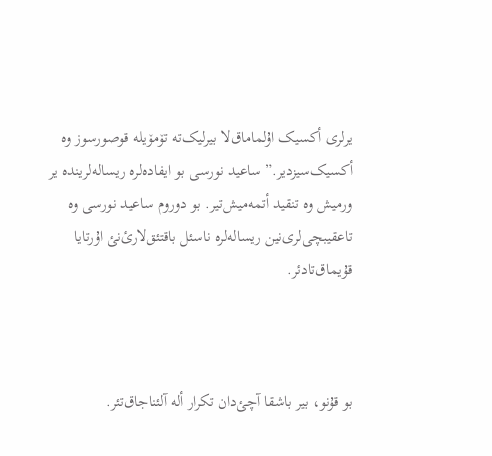یرلری أکسیک اۇلماماق‌لا بیرلیک‌تە تۆمۆیلە قوصورسوز وە أکسیک‌سیزدیر.” ساعید نورسی بو ایفادەلرە ریسالەلریندە یر ورمیش وە تنقید أتمەمیش‌تیر. بو دوروم ساعید نورسی وە تاعقیبچی‌لری‌نین ریسالەلرە ناسئل باقتئق‌لارئ‌نئ اۇرتایا قۇیماق‌تادئر.



بو قۇنو، بیر باشقا آچئ‌دان تکرار ألە آلئناجاق‌تئر.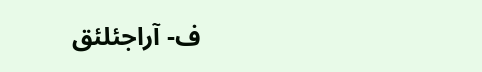ف- آراجئلئق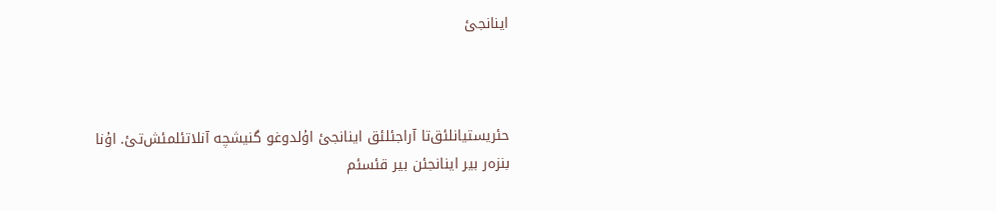اینانجئ



حئریستیانلئق‌تا آراجئلئق اینانجئ اۇلدوغو گنیشچە آنلاتئلمئش‌تئ. اۇنا بنزەر بیر اینانجئن بیر قئسئم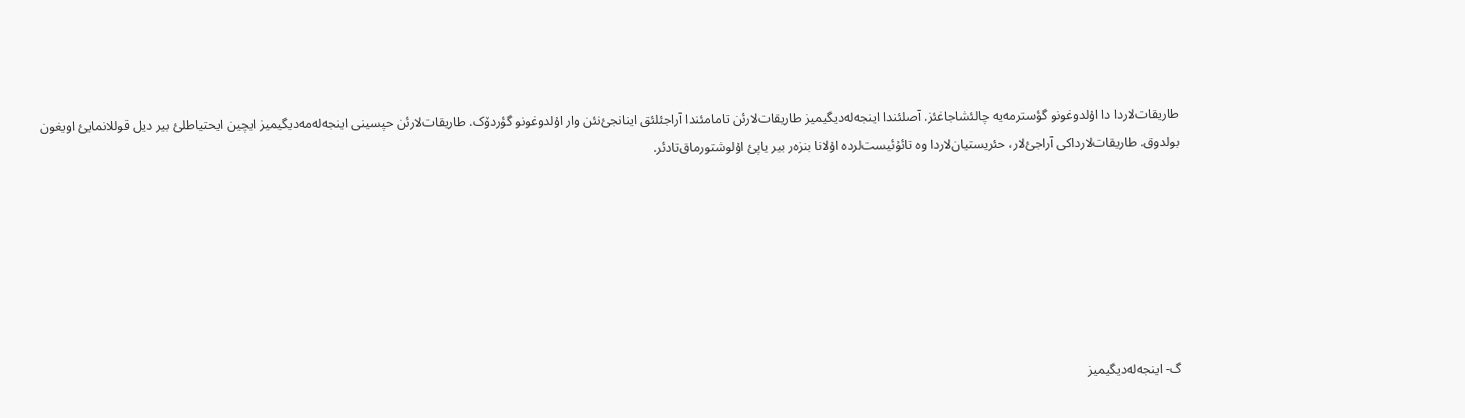طاریقات‌لاردا دا اۇلدوغونو گؤسترمەیە چالئشاجاغئز. آصلئندا اینجەلەدیگیمیز طاریقات‌لارئن تامامئندا آراجئلئق اینانجئ‌نئن وار اۇلدوغونو گؤردۆک. طاریقات‌لارئن حپسینی اینجەلەمەدیگیمیز ایچین ایحتیاطلئ بیر دیل قوللانمایئ اویغون بولدوق. طاریقات‌لارداکی آراجئ‌لار، حئریستیان‌لاردا وە تائۇئیست‌لردە اۇلانا بنزەر بیر یاپئ اۇلوشتورماق‌تادئر.







گ- اینجەلەدیگیمیز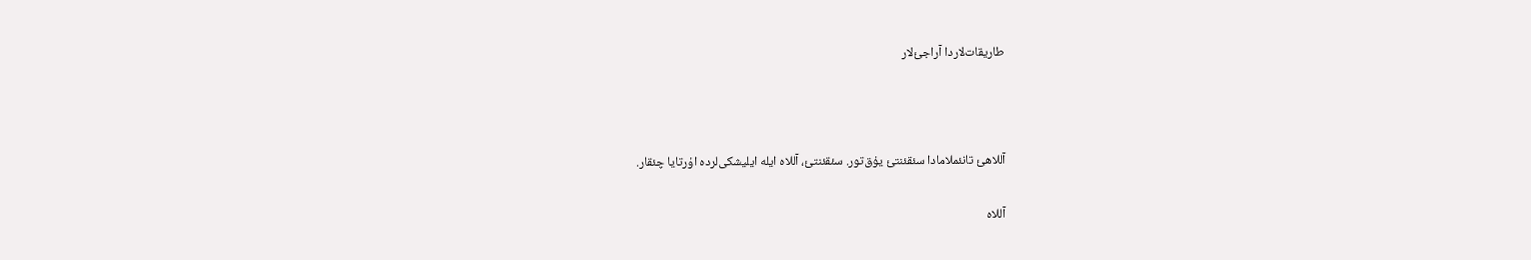طاریقات‌لاردا آراجئ‌لار



آللاهئ تانئملامادا سئقئنتئ یۇق‌تور. سئقئنتئ، آللاە ایلە ایلیشکی‌لردە اۇرتایا چئقار.

آللاە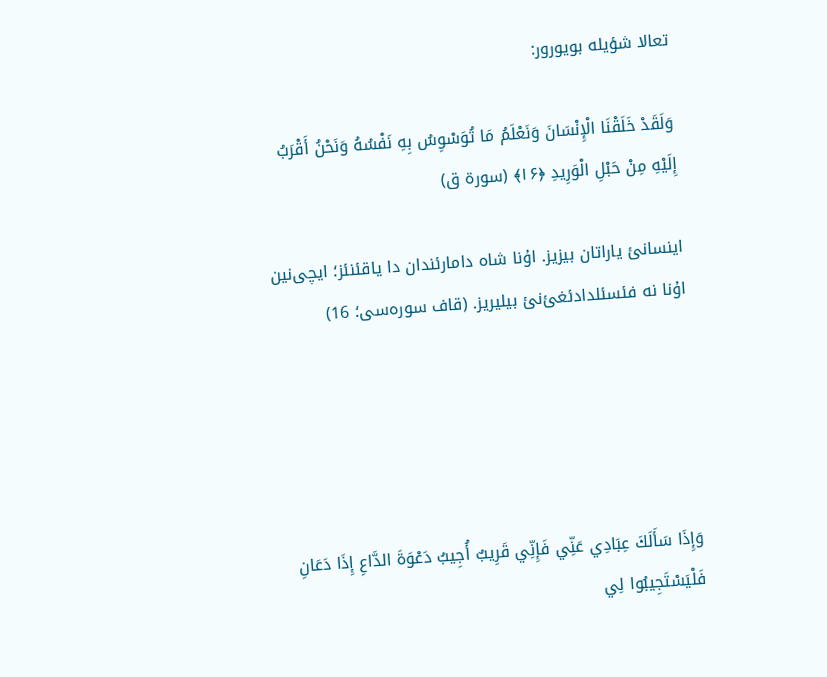تعالا شؤیلە بویورور:

وَلَقَدْ خَلَقْنَا الْإِنْسَانَ وَنَعْلَمُ مَا تُوَسْوِسُ بِهِ نَفْسُهُ وَنَحْنُ أَقْرَبُ إِلَيْهِ مِنْ حَبْلِ الْوَرِيدِ ﴿۱۶﴾ (سورة ق)

اینسانئ یاراتان بیزیز. اۇنا شاە دامارئندان دا یاقئنئز؛ ایچی‌نین اۇنا نە فئسئلدادئغئ‌نئ بیلیریز. (قاف سورەسی؛ 16)





وَإِذَا سَأَلَكَ عِبَادِي عَنِّي فَإِنِّي قَرِيبٌ أُجِيبُ دَعْوَةَ الدَّاعِ إِذَا دَعَانِ فَلْيَسْتَجِيبُوا لِي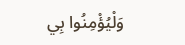وَلْيُؤْمِنُوا بِي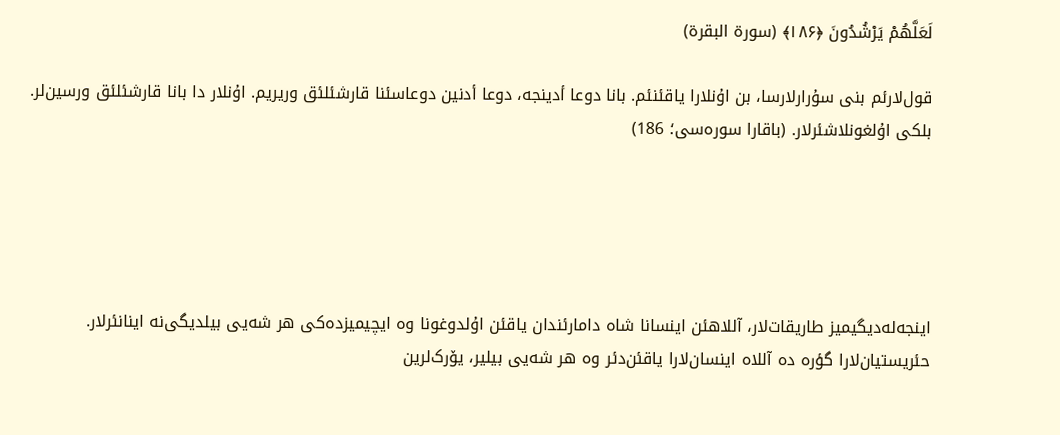لَعَلَّهُمْ يَرْشُدُونَ ﴿۱۸۶﴾ (سورة البقرة)

قول‌لارئم بنی سۇرارلارسا، بن اۇنلارا یاقئنئم. بانا دوعا أدینجە، دوعا أدنین دوعاسئنا قارشئلئق وریریم. اۇنلار دا بانا قارشئلئق ورسین‌لر. بلکی اۇلغونلاشئرلار. (باقارا سورەسی؛ 186)





اینجەلەدیگیمیز طاریقات‌لار، آللاهئن اینسانا شاە دامارئندان یاقئن اۇلدوغونا وە ایچیمیزدەکی هر شەیی بیلدیگی‌نە اینانئرلار. حئریستیان‌لارا گؤرە دە آللاە اینسان‌لارا یاقئن‌دئر وە هر شەیی بیلیر، یۆرک‌لرین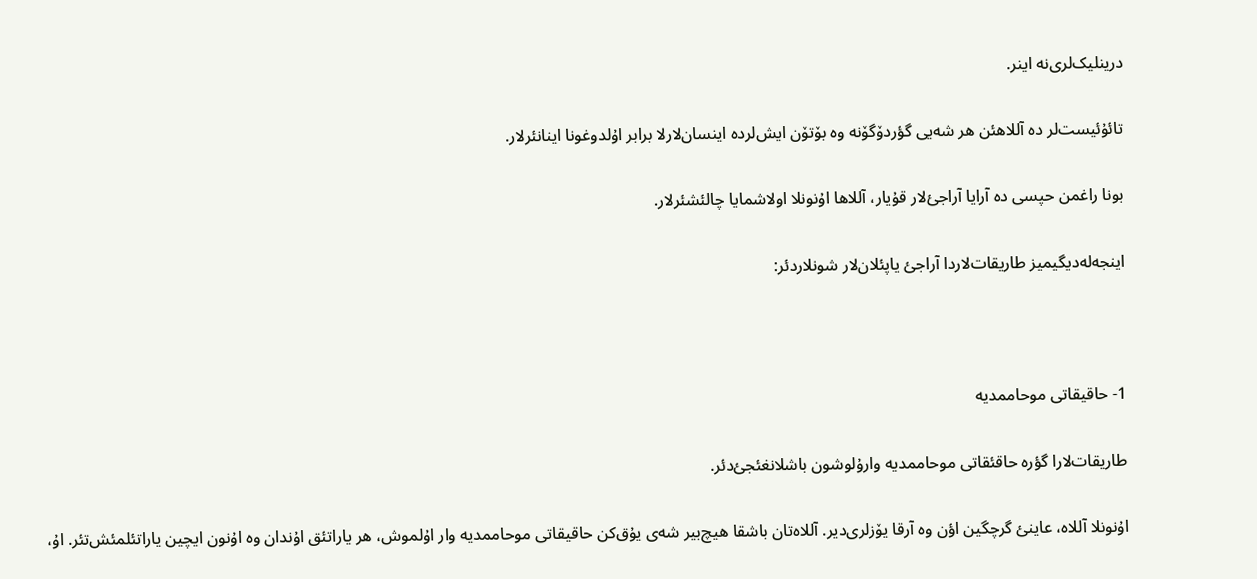درینلیک‌لری‌نە اینر.

تائۇئیست‌لر دە آللاهئن هر شەیی گؤردۆگۆنە وە بۆتۆن ایش‌لردە اینسان‌لارلا برابر اۇلدوغونا اینانئرلار.

بونا راغمن حپسی دە آرایا آراجئ‌لار قۇیار، آللاها اۇنونلا اولاشمایا چالئشئرلار.

اینجەلەدیگیمیز طاریقات‌لاردا آراجئ یاپئلان‌لار شونلاردئر:



1- حاقیقاتی موحاممدیە

طاریقات‌لارا گؤرە حاقئقاتی موحاممدیە وارۇلوشون باشلانغئجئ‌دئر.

اۇنونلا آللاە، عاینئ گرچگین اؤن وە آرقا یۆزلری‌دیر. آللاەتان باشقا هیچ‌بیر شەی یۇق‌کن حاقیقاتی موحاممدیە وار اۇلموش، هر یاراتئق اۇندان وە اۇنون ایچین یاراتئلمئش‌تئر. اۇ،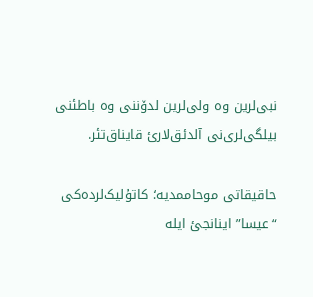نبی‌لرین وە ولی‌لرین لدۆننی وە باطئنی بیلگی‌لری‌نی آلدئق‌لارئ قایناق‌تئر.

حاقیقاتی موحاممدیە؛ کاتۇلیک‌لردەکی “عیسا” اینانجئ ایلە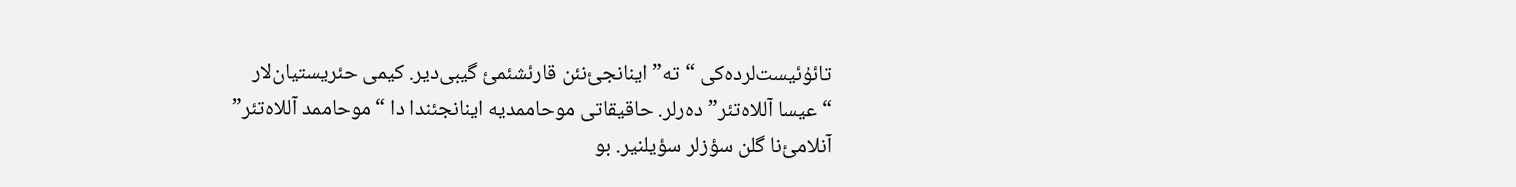تائۇئیست‌لردەکی “تە” اینانجئ‌نئن قارئشئمئ گیبی‌دیر. کیمی حئریستیان‌لار “عیسا آللاەتئر” دەرلر. حاقیقاتی موحاممدیە اینانجئندا دا “موحاممد آللاەتئر” آنلامئ‌نا گلن سؤزلر سؤیلنیر. بو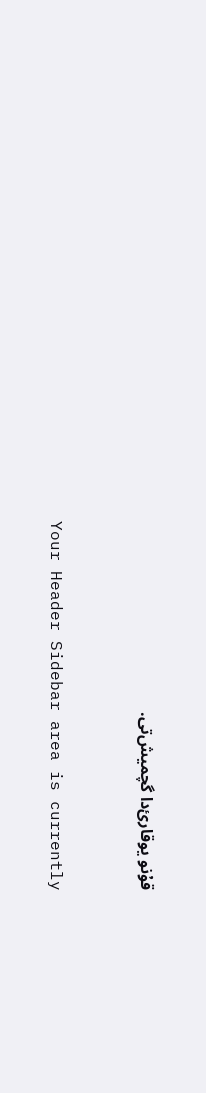قۇنو یوقارئ‌دا گچمیش‌تی.



Your Header Sidebar area is currently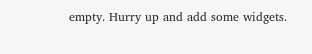empty. Hurry up and add some widgets.